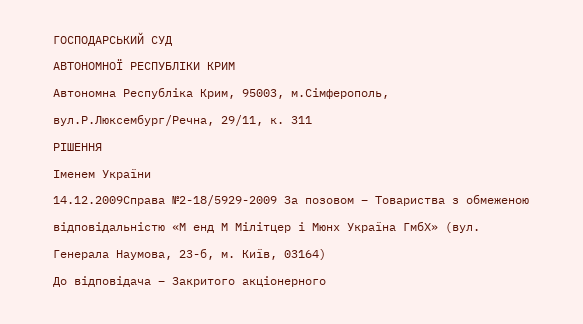ГОСПОДАРСЬКИЙ СУД
АВТОНОМНОЇ РЕСПУБЛІКИ КРИМ
Автономна Республіка Крим, 95003, м.Сімферополь, вул.Р.Люксембург/Речна, 29/11, к. 311
РІШЕННЯ
Іменем України
14.12.2009Справа №2-18/5929-2009 За позовом – Товариства з обмеженою відповідальністю «М енд М Мілітцер і Мюнх Україна ГмбХ» (вул. Генерала Наумова, 23-б, м. Київ, 03164)
До відповідача – Закритого акціонерного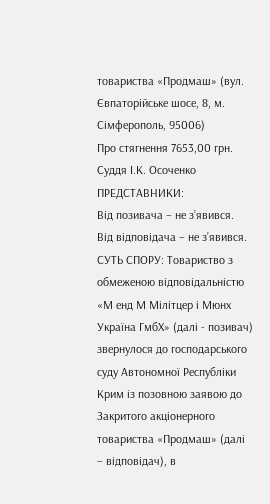товариства «Продмаш» (вул. Євпаторійське шосе, 8, м. Сімферополь, 95006)
Про стягнення 7653,00 грн.
Суддя І.К. Осоченко
ПРЕДСТАВНИКИ:
Від позивача – не з’явився.
Від відповідача – не з’явився.
СУТЬ СПОРУ: Товариство з обмеженою відповідальністю «М енд М Мілітцер і Мюнх Україна ГмбХ» (далі - позивач) звернулося до господарського суду Автономної Республіки Крим із позовною заявою до Закритого акціонерного товариства «Продмаш» (далі – відповідач), в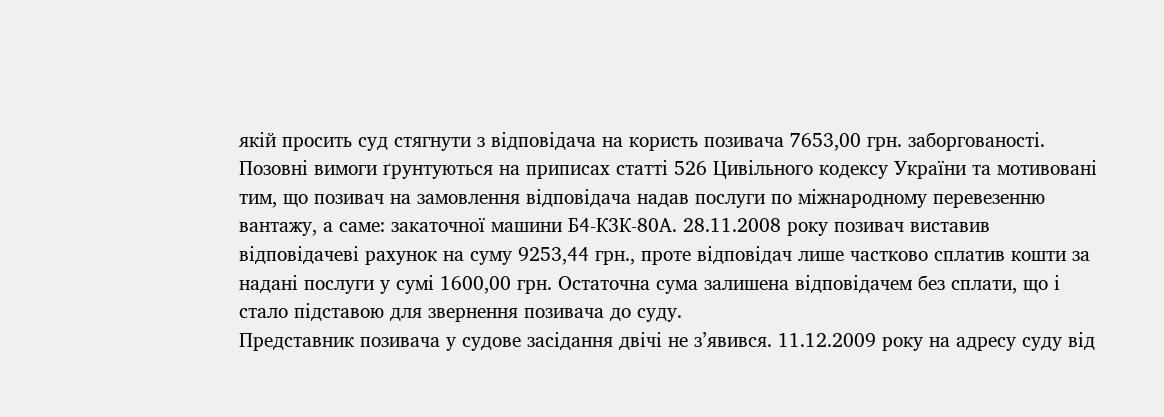якій просить суд стягнути з відповідача на користь позивача 7653,00 грн. заборгованості.
Позовні вимоги ґрунтуються на приписах статті 526 Цивільного кодексу України та мотивовані тим, що позивач на замовлення відповідача надав послуги по міжнародному перевезенню вантажу, а саме: закаточної машини Б4-К3К-80А. 28.11.2008 року позивач виставив відповідачеві рахунок на суму 9253,44 грн., проте відповідач лише частково сплатив кошти за надані послуги у сумі 1600,00 грн. Остаточна сума залишена відповідачем без сплати, що і стало підставою для звернення позивача до суду.
Представник позивача у судове засідання двічі не з’явився. 11.12.2009 року на адресу суду від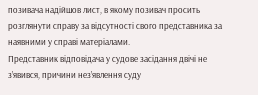позивача надійшов лист, в якому позивач просить розглянути справу за відсутності свого представника за наявними у справі матеріалами.
Представник відповідача у судове засідання двічі не з’явився, причини нез’явлення суду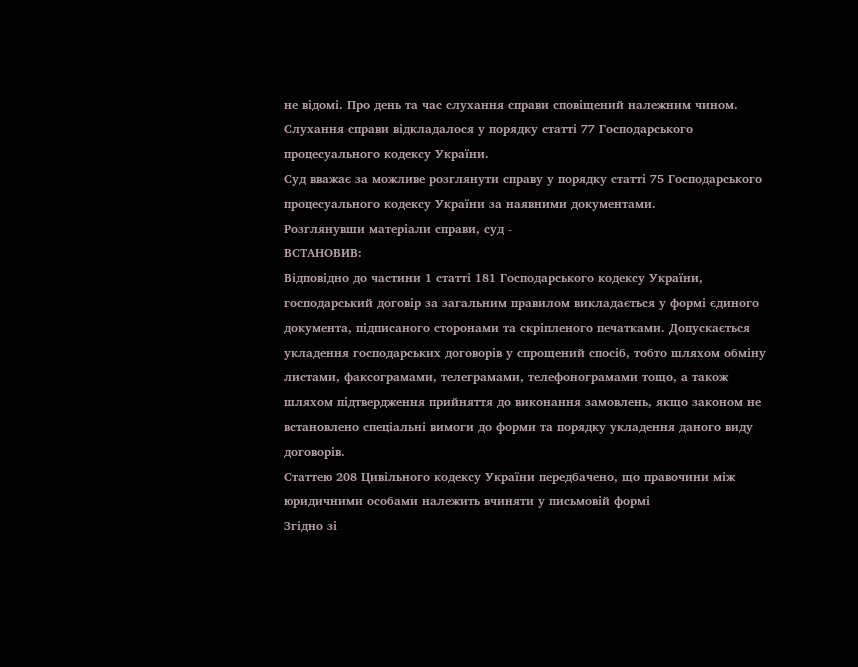не відомі. Про день та час слухання справи сповіщений належним чином.
Слухання справи відкладалося у порядку статті 77 Господарського процесуального кодексу України.
Суд вважає за можливе розглянути справу у порядку статті 75 Господарського процесуального кодексу України за наявними документами.
Розглянувши матеріали справи, суд -
ВСТАНОВИВ:
Відповідно до частини 1 статті 181 Господарського кодексу України, господарський договір за загальним правилом викладається у формі єдиного документа, підписаного сторонами та скріпленого печатками. Допускається укладення господарських договорів у спрощений спосіб, тобто шляхом обміну листами, факсограмами, телеграмами, телефонограмами тощо, а також шляхом підтвердження прийняття до виконання замовлень, якщо законом не встановлено спеціальні вимоги до форми та порядку укладення даного виду договорів.
Статтею 208 Цивільного кодексу України передбачено, що правочини між юридичними особами належить вчиняти у письмовій формі
Згідно зі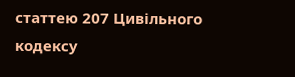статтею 207 Цивільного кодексу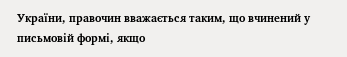України, правочин вважається таким, що вчинений у письмовій формі, якщо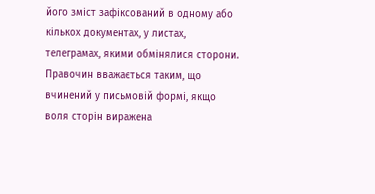його зміст зафіксований в одному або кількох документах, у листах, телеграмах, якими обмінялися сторони. Правочин вважається таким, що вчинений у письмовій формі, якщо воля сторін виражена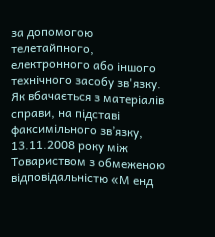за допомогою телетайпного, електронного або іншого технічного засобу зв'язку.
Як вбачається з матеріалів справи, на підставі факсимільного зв’язку, 13.11.2008 року між Товариством з обмеженою відповідальністю «М енд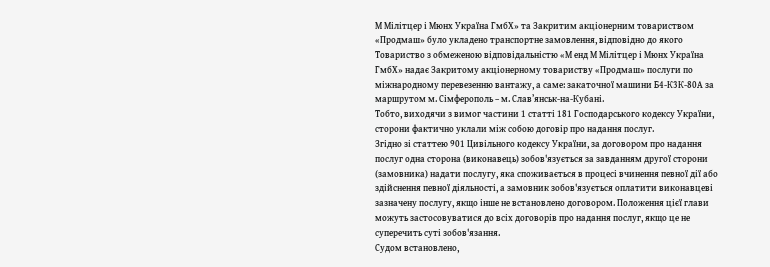М Мілітцер і Мюнх Україна ГмбХ» та Закритим акціонерним товариством «Продмаш» було укладено транспортне замовлення, відповідно до якого Товариство з обмеженою відповідальністю «М енд М Мілітцер і Мюнх Україна ГмбХ» надає Закритому акціонерному товариству «Продмаш» послуги по міжнародному перевезенню вантажу, а саме: закаточної машини Б4-К3К-80А за маршрутом м. Сімферополь – м. Слав’янськ-на-Кубані.
Тобто, виходячи з вимог частини 1 статті 181 Господарського кодексу України, сторони фактично уклали між собою договір про надання послуг.
Згідно зі статтею 901 Цивільного кодексу України, за договором про надання послуг одна сторона (виконавець) зобов'язується за завданням другої сторони (замовника) надати послугу, яка споживається в процесі вчинення певної дії або здійснення певної діяльності, а замовник зобов'язується оплатити виконавцеві зазначену послугу, якщо інше не встановлено договором. Положення цієї глави можуть застосовуватися до всіх договорів про надання послуг, якщо це не суперечить суті зобов'язання.
Судом встановлено,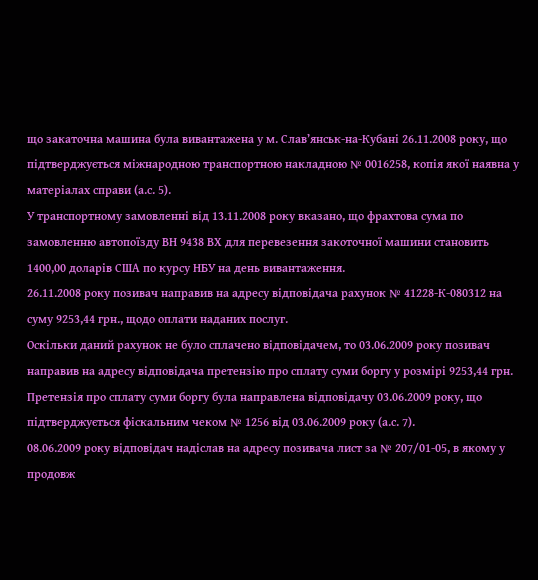що закаточна машина була вивантажена у м. Слав’янськ-на-Кубані 26.11.2008 року, що підтверджується міжнародною транспортною накладною № 0016258, копія якої наявна у матеріалах справи (а.с. 5).
У транспортному замовленні від 13.11.2008 року вказано, що фрахтова сума по замовленню автопоїзду ВН 9438 ВХ для перевезення закоточної машини становить 1400,00 доларів США по курсу НБУ на день вивантаження.
26.11.2008 року позивач направив на адресу відповідача рахунок № 41228-К-080312 на суму 9253,44 грн., щодо оплати наданих послуг.
Оскільки даний рахунок не було сплачено відповідачем, то 03.06.2009 року позивач направив на адресу відповідача претензію про сплату суми боргу у розмірі 9253,44 грн.
Претензія про сплату суми боргу була направлена відповідачу 03.06.2009 року, що підтверджується фіскальним чеком № 1256 від 03.06.2009 року (а.с. 7).
08.06.2009 року відповідач надіслав на адресу позивача лист за № 207/01-05, в якому у продовж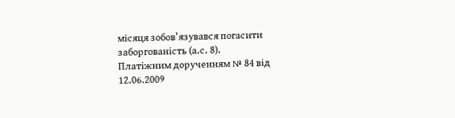місяця зобов’язувався погасити заборгованість (а.с. 8).
Платіжним дорученням № 84 від 12.06.2009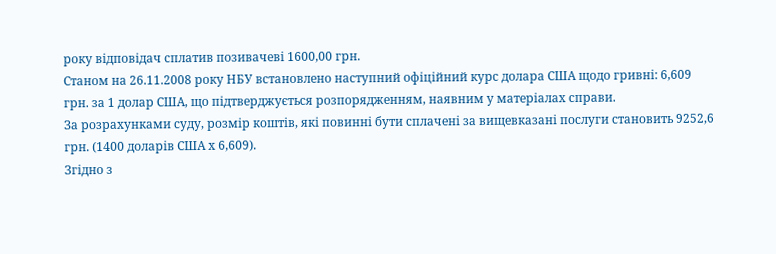року відповідач сплатив позивачеві 1600,00 грн.
Станом на 26.11.2008 року НБУ встановлено наступний офіційний курс долара США щодо гривні: 6,609 грн. за 1 долар США, що підтверджується розпорядженням, наявним у матеріалах справи.
За розрахунками суду, розмір коштів, які повинні бути сплачені за вищевказані послуги становить 9252,6 грн. (1400 доларів США х 6,609).
Згідно з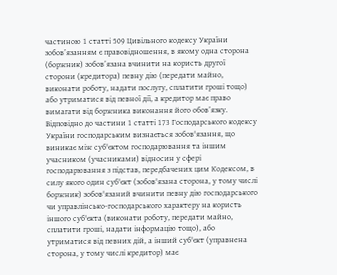частиною 1 статті 509 Цивільного кодексу України зобов’язанням є правовідношення, в якому одна сторона (боржник) зобов’язана вчинити на користь другої сторони (кредитора) певну дію (передати майно, виконати роботу, надати послугу, сплатити гроші тощо) або утриматися від певної дії, а кредитор має право вимагати від боржника виконання його обов’язку.
Відповідно до частини 1 статті 173 Господарського кодексу України господарським визнається зобов'язання, що виникає між суб'єктом господарювання та іншим учасником (учасниками) відносин у сфері господарювання з підстав, передбачених цим Кодексом, в силу якого один суб'єкт (зобов'язана сторона, у тому числі боржник) зобов'язаний вчинити певну дію господарського чи управлінсько-господарського характеру на користь іншого суб'єкта (виконати роботу, передати майно, сплатити гроші, надати інформацію тощо), або утриматися від певних дій, а інший суб'єкт (управнена сторона, у тому числі кредитор) має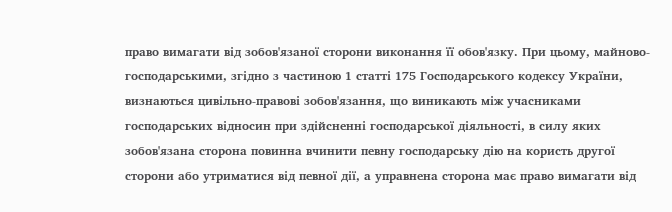право вимагати від зобов'язаної сторони виконання її обов'язку. При цьому, майново-господарськими, згідно з частиною 1 статті 175 Господарського кодексу України, визнаються цивільно-правові зобов'язання, що виникають між учасниками господарських відносин при здійсненні господарської діяльності, в силу яких зобов'язана сторона повинна вчинити певну господарську дію на користь другої сторони або утриматися від певної дії, а управнена сторона має право вимагати від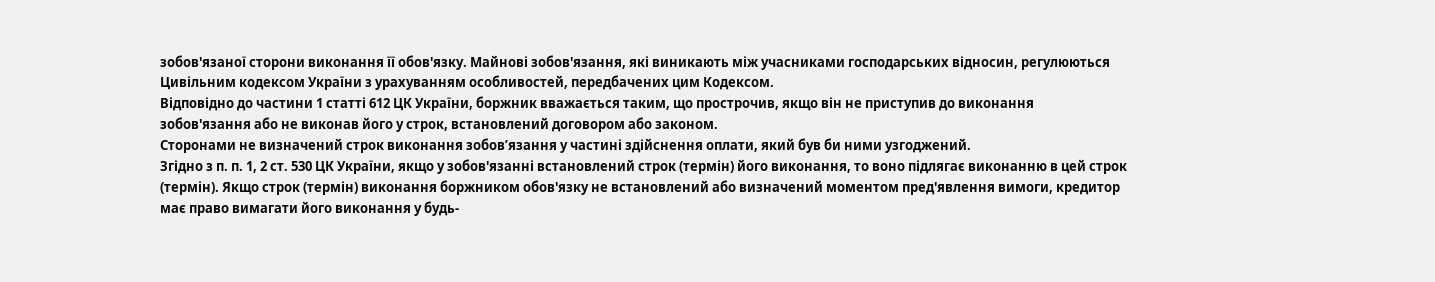зобов'язаної сторони виконання її обов'язку. Майнові зобов'язання, які виникають між учасниками господарських відносин, регулюються Цивільним кодексом України з урахуванням особливостей, передбачених цим Кодексом.
Відповідно до частини 1 статті 612 ЦК України, боржник вважається таким, що прострочив, якщо він не приступив до виконання зобов'язання або не виконав його у строк, встановлений договором або законом.
Сторонами не визначений строк виконання зобов’язання у частині здійснення оплати, який був би ними узгоджений.
Згідно з п. п. 1, 2 ст. 530 ЦК України, якщо у зобов'язанні встановлений строк (термін) його виконання, то воно підлягає виконанню в цей строк (термін). Якщо строк (термін) виконання боржником обов'язку не встановлений або визначений моментом пред'явлення вимоги, кредитор має право вимагати його виконання у будь-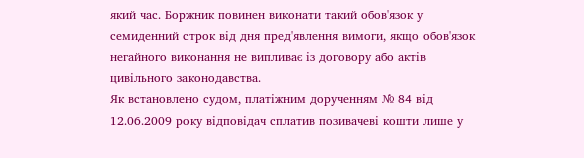який час. Боржник повинен виконати такий обов'язок у семиденний строк від дня пред'явлення вимоги, якщо обов'язок негайного виконання не випливає із договору або актів цивільного законодавства.
Як встановлено судом, платіжним дорученням № 84 від 12.06.2009 року відповідач сплатив позивачеві кошти лише у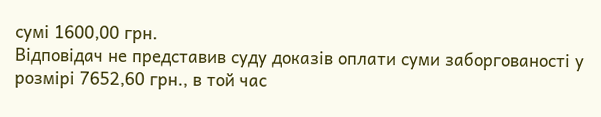сумі 1600,00 грн.
Відповідач не представив суду доказів оплати суми заборгованості у розмірі 7652,60 грн., в той час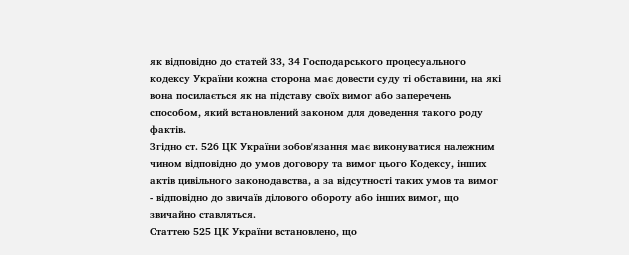як відповідно до статей 33, 34 Господарського процесуального кодексу України кожна сторона має довести суду ті обставини, на які вона посилається як на підставу своїх вимог або заперечень способом, який встановлений законом для доведення такого роду фактів.
Згідно ст. 526 ЦК України зобов'язання має виконуватися належним чином відповідно до умов договору та вимог цього Кодексу, інших актів цивільного законодавства, а за відсутності таких умов та вимог - відповідно до звичаїв ділового обороту або інших вимог, що звичайно ставляться.
Статтею 525 ЦК України встановлено, що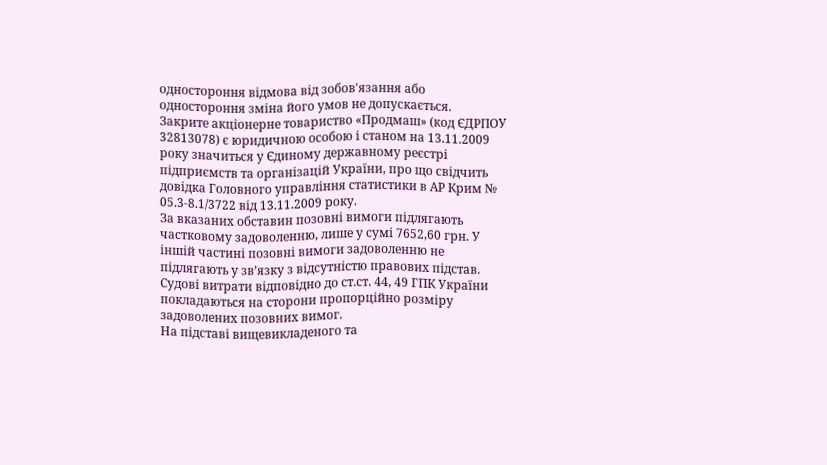одностороння відмова від зобов'язання або одностороння зміна його умов не допускається.
Закрите акціонерне товариство «Продмаш» (код ЄДРПОУ 32813078) є юридичною особою і станом на 13.11.2009 року значиться у Єдиному державному реєстрі підприємств та організацій України, про що свідчить довідка Головного управління статистики в АР Крим № 05.3-8.1/3722 від 13.11.2009 року.
За вказаних обставин позовні вимоги підлягають частковому задоволенню, лише у сумі 7652,60 грн. У іншій частині позовні вимоги задоволенню не підлягають у зв’язку з відсутністю правових підстав.
Судові витрати відповідно до ст.ст. 44, 49 ГПК України покладаються на сторони пропорційно розміру задоволених позовних вимог.
На підставі вищевикладеного та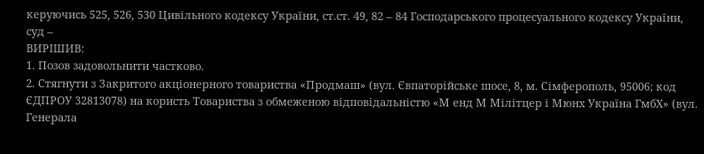керуючись 525, 526, 530 Цивільного кодексу України, ст.ст. 49, 82 – 84 Господарського процесуального кодексу України, суд –
ВИРІШИВ:
1. Позов задовольнити частково.
2. Стягнути з Закритого акціонерного товариства «Продмаш» (вул. Євпаторійське шосе, 8, м. Сімферополь, 95006; код ЄДПРОУ 32813078) на користь Товариства з обмеженою відповідальністю «М енд М Мілітцер і Мюнх Україна ГмбХ» (вул. Генерала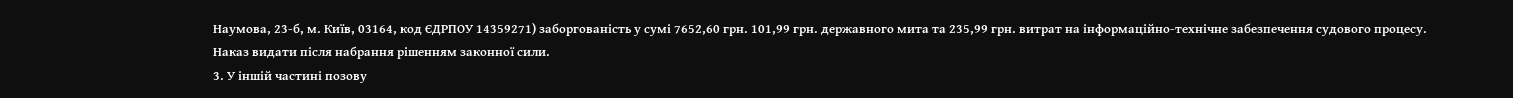Наумова, 23-б, м. Київ, 03164, код ЄДРПОУ 14359271) заборгованість у сумі 7652,60 грн. 101,99 грн. державного мита та 235,99 грн. витрат на інформаційно-технічне забезпечення судового процесу.
Наказ видати після набрання рішенням законної сили.
3. У іншій частині позову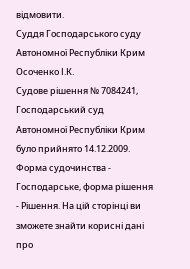відмовити.
Суддя Господарського суду
Автономної Республіки Крим Осоченко І.К.
Судове рішення № 7084241, Господарський суд Автономної Республіки Крим було прийнято 14.12.2009. Форма судочинства - Господарське, форма рішення - Рішення. На цій сторінці ви зможете знайти корисні дані про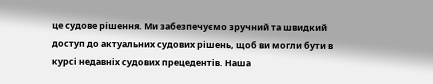це судове рішення. Ми забезпечуємо зручний та швидкий доступ до актуальних судових рішень, щоб ви могли бути в курсі недавніх судових прецедентів. Наша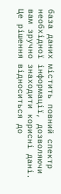база даних містить повний спектр необхідної інформації, дозволяючи вам зручно знаходити корисні дані.
Це рішення відноситься до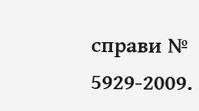справи № 5929-2009.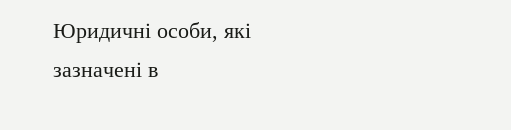Юридичні особи, які зазначені в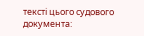тексті цього судового документа: